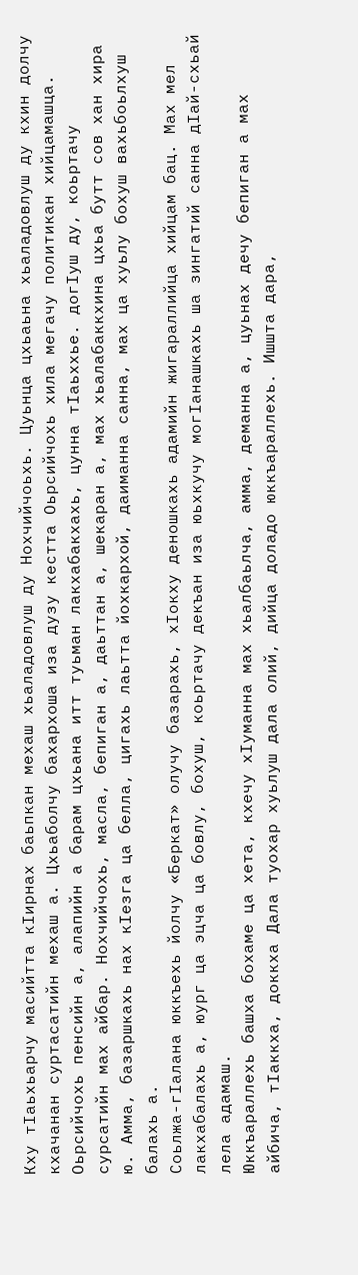Кху тIаьхьарчу масийтта кIирнах баьпкан мехаш хьаладовлуш ду Нохчийчоьхь. Цуьнца цхьаьна хьаладовлуш ду кхин долчу кхачанан суртасатийн мехаш а. Цхьаболчу бахархоша иза дузу кестта Оьрсийчохь хила мегачу политикан хийцамашца.
Оьрсийчохь пенсийн а, алапийн а барам цхьана итт туьман лакхабакхахь, цунна тIаьххье. догIуш ду, коьртачу сурсатийн мах айбар. Нохчийчохь, масла, бепиган а, даьттан а, шекаран а, мах хьалабаккхина цхьа бутт сов хан хира ю. Амма, базаршкахь нах кIезга ца белла, цигахь лаьтта йохкархой, даиманна санна, мах ца хуьлу бохуш вахьбоьлхуш балахь а.
Соьлжа-гIалана юккъехь йолчу «Беркат» олучу базарахь, хIокху деношкахь адамийн жигараллийца хийцам бац. Мах мел лакхабалахь а, юург ца эцча ца бовлу, бохуш, коьртачу декъан иза юьхкучу могIанашкахь ша зингатий санна дIай-схьай лела адамаш.
Юккъараллехь башха бохаме ца хета, кхечу хIуманна мах хьалбаьлча, амма, деманна а, цуьнах дечу бепиган а мах айбича, тIаккха, доккха Дала туохар хуьлуш дала олий, дийца доладо юккъараллехь. Ишшта дара,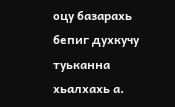оцу базарахь бепиг духкучу туьканна хьалхахь а.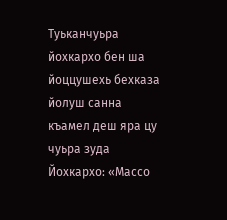Туьканчуьра йохкархо бен ша йоццушехь бехказа йолуш санна къамел деш яра цу чуьра зуда
Йохкархо: «Массо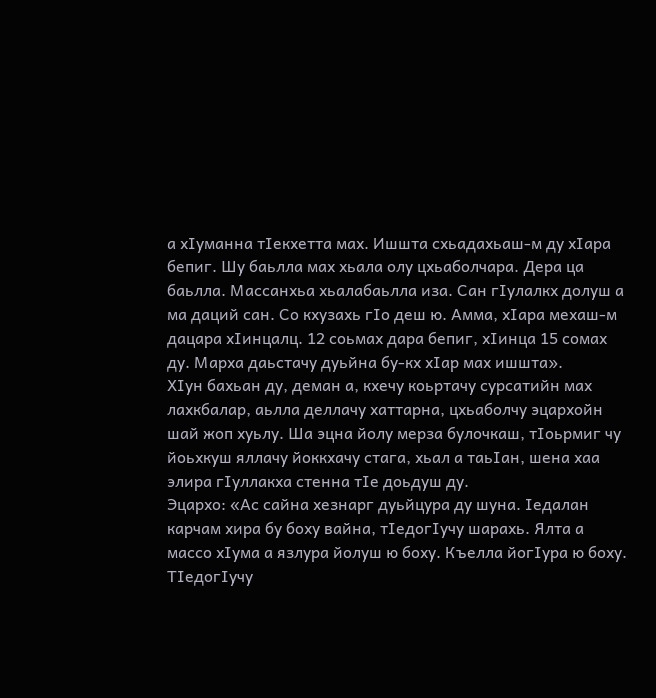а хIуманна тIекхетта мах. Ишшта схьадахьаш-м ду хIара бепиг. Шу баьлла мах хьала олу цхьаболчара. Дера ца баьлла. Массанхьа хьалабаьлла иза. Сан гIулалкх долуш а ма даций сан. Со кхузахь гIо деш ю. Амма, хIара мехаш-м дацара хIинцалц. 12 соьмах дара бепиг, хIинца 15 сомах ду. Марха даьстачу дуьйна бу-кх хIар мах ишшта».
ХIун бахьан ду, деман а, кхечу коьртачу сурсатийн мах лахкбалар, аьлла деллачу хаттарна, цхьаболчу эцархойн шай жоп хуьлу. Ша эцна йолу мерза булочкаш, тIоьрмиг чу йоьхкуш яллачу йоккхачу стага, хьал а таьIан, шена хаа элира гIуллакха стенна тIе доьдуш ду.
Эцархо: «Ас сайна хезнарг дуьйцура ду шуна. Iедалан карчам хира бу боху вайна, тIедогIучу шарахь. Ялта а массо хIума а язлура йолуш ю боху. Къелла йогIура ю боху. ТIедогIучу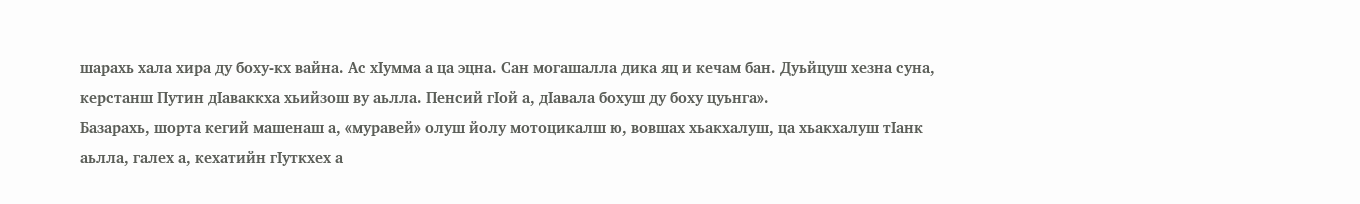шарахь хала хира ду боху-кх вайна. Ас хIумма а ца эцна. Сан могашалла дика яц и кечам бан. Дуьйцуш хезна суна, керстанш Путин дIаваккха хьийзош ву аьлла. Пенсий гIой а, дIавала бохуш ду боху цуьнга».
Базарахь, шорта кегий машенаш а, «муравей» олуш йолу мотоцикалш ю, вовшах хьакхалуш, ца хьакхалуш тIанк аьлла, галех а, кехатийн гIуткхех а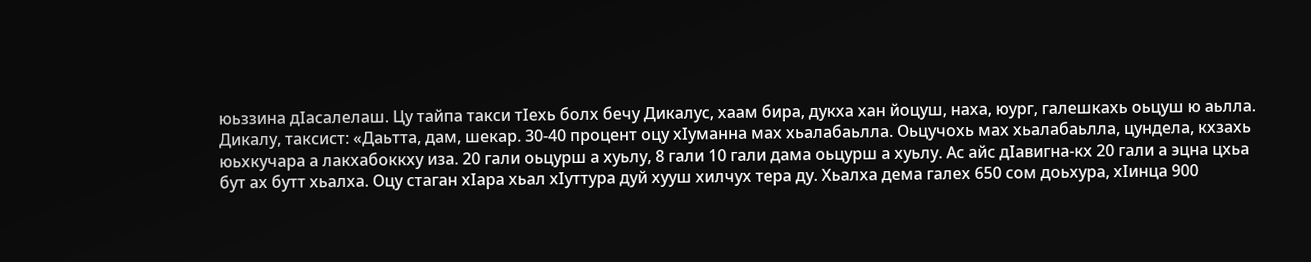юьззина дIасалелаш. Цу тайпа такси тIехь болх бечу Дикалус, хаам бира, дукха хан йоцуш, наха, юург, галешкахь оьцуш ю аьлла.
Дикалу, таксист: «Даьтта, дам, шекар. 30-40 процент оцу хIуманна мах хьалабаьлла. Оьцучохь мах хьалабаьлла, цундела, кхзахь юьхкучара а лакхабоккху иза. 20 гали оьцурш а хуьлу, 8 гали 10 гали дама оьцурш а хуьлу. Ас айс дIавигна-кх 20 гали а эцна цхьа бут ах бутт хьалха. Оцу стаган хIара хьал хIуттура дуй хууш хилчух тера ду. Хьалха дема галех 650 сом доьхура, хIинца 900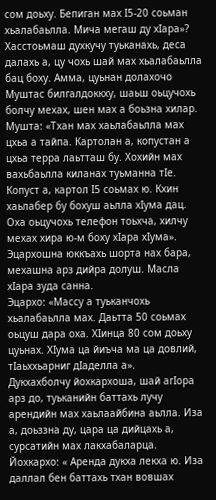сом доьху. Бепиган мах I5-20 соьман хьалабаьлла. Мича мегаш ду хIара»?
Хасстоьмаш духкучу туьканахь, деса далахь а, цу чохь шай мах хьалабаьлла бац боху. Амма, цуьнан долахочо Муштас билгалдоккху, шаьш оьцучохь болчу мехах, шен мах а боьзна хилар.
Мушта: «Тхан мах хаьлабаьлла мах цхьа а тайпа. Картолан а, копустан а цхьа терра лаьтташ бу. Хохийн мах вахьбаьлла киланах туьманна тIе. Копуст а, картол I5 соьмах ю. Кхин хаьлабер бу бохуш аьлла хIума дац. Оха оьцучохь телефон тоьхча, хилчу мехах хира ю-м боху хIара хIума».
Эцархошна юккъахь шорта нах бара, мехашна арз дийра долуш. Масла хIара зуда санна.
Эцархо: «Массу а туьканчохь хьалабаьлла мах. Даьтта 50 соьмах оьцуш дара оха. ХIинца 80 сом доьху цуьнах. ХIума ца йиъча ма ца довлий, тIаьххьарниг дIаделла а».
Дукхахболчу йохкархоша, шай агIора арз до, туьканийн баттахь лучу арендийн мах хаьлаайбина аьлла. Иза а, доьззна ду, цара ца дийцахь а, сурсатийн мах лакхабаларца.
Йохкархо: « Аренда дукха лекха ю. Иза даллал бен баттахь тхан вовшах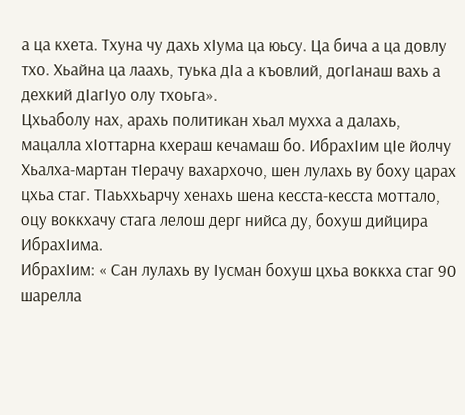а ца кхета. Тхуна чу дахь хIума ца юьсу. Ца бича а ца довлу тхо. Хьайна ца лаахь, туька дIа а къовлий, догIанаш вахь а дехкий дIагIуо олу тхоьга».
Цхьаболу нах, арахь политикан хьал мухха а далахь, мацалла хIоттарна кхераш кечамаш бо. ИбрахIим цIе йолчу Хьалха-мартан тIерачу вахархочо, шен лулахь ву боху царах цхьа стаг. ТIаьххьарчу хенахь шена кесста-кесста моттало, оцу воккхачу стага лелош дерг нийса ду, бохуш дийцира ИбрахIима.
ИбрахIим: « Сан лулахь ву Iусман бохуш цхьа воккха стаг 90 шарелла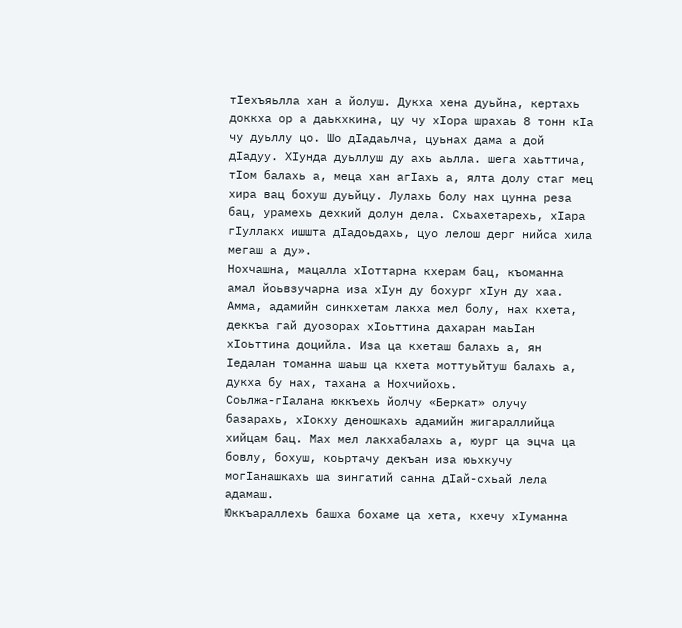тIехъяьлла хан а йолуш. Дукха хена дуьйна, кертахь доккха ор а даькхкина, цу чу хIора шрахаь 8 тонн кIа чу дуьллу цо. Шо дIадаьлча, цуьнах дама а дой дIадуу. ХIунда дуьллуш ду ахь аьлла. шега хаьттича, тIом балахь а, меца хан агIахь а, ялта долу стаг мец хира вац бохуш дуьйцу. Лулахь болу нах цунна реза бац, урамехь дехкий долун дела. Схьахетарехь, хIара гIуллакх ишшта дIадоьдахь, цуо лелош дерг нийса хила мегаш а ду».
Нохчашна, мацалла хIоттарна кхерам бац, къоманна амал йоьвзучарна иза хIун ду бохург хIун ду хаа. Амма, адамийн синкхетам лакха мел болу, нах кхета, деккъа гай дуозорах хIоьттина дахаран маьIан хIоьттина доцийла. Иза ца кхеташ балахь а, ян Iедалан томанна шаьш ца кхета моттуьйтуш балахь а, дукха бу нах, тахана а Нохчийохь.
Соьлжа-гIалана юккъехь йолчу «Беркат» олучу базарахь, хIокху деношкахь адамийн жигараллийца хийцам бац. Мах мел лакхабалахь а, юург ца эцча ца бовлу, бохуш, коьртачу декъан иза юьхкучу могIанашкахь ша зингатий санна дIай-схьай лела адамаш.
Юккъараллехь башха бохаме ца хета, кхечу хIуманна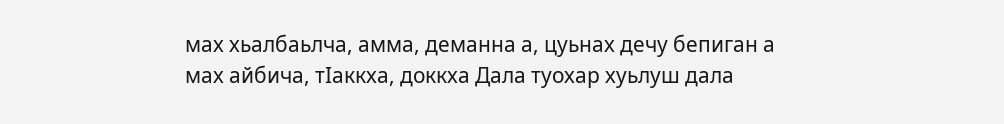мах хьалбаьлча, амма, деманна а, цуьнах дечу бепиган а мах айбича, тIаккха, доккха Дала туохар хуьлуш дала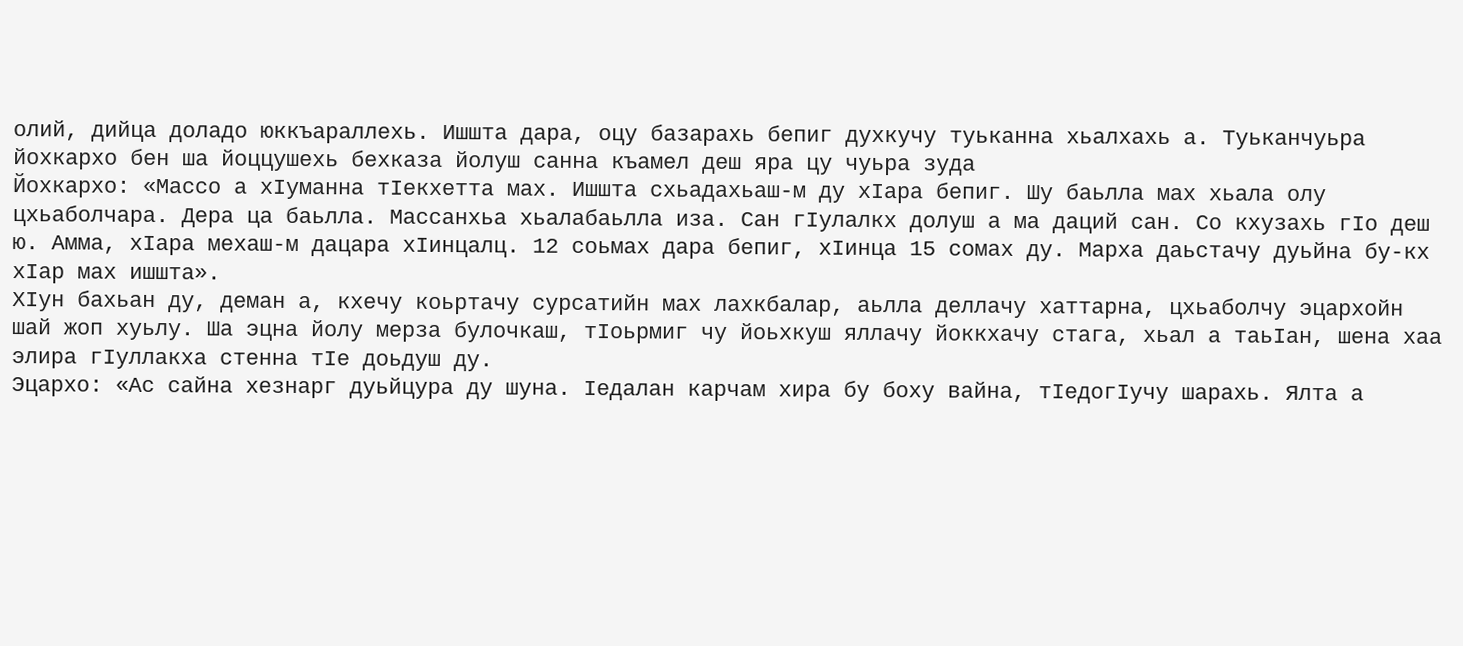олий, дийца доладо юккъараллехь. Ишшта дара, оцу базарахь бепиг духкучу туьканна хьалхахь а. Туьканчуьра йохкархо бен ша йоццушехь бехказа йолуш санна къамел деш яра цу чуьра зуда
Йохкархо: «Массо а хIуманна тIекхетта мах. Ишшта схьадахьаш-м ду хIара бепиг. Шу баьлла мах хьала олу цхьаболчара. Дера ца баьлла. Массанхьа хьалабаьлла иза. Сан гIулалкх долуш а ма даций сан. Со кхузахь гIо деш ю. Амма, хIара мехаш-м дацара хIинцалц. 12 соьмах дара бепиг, хIинца 15 сомах ду. Марха даьстачу дуьйна бу-кх хIар мах ишшта».
ХIун бахьан ду, деман а, кхечу коьртачу сурсатийн мах лахкбалар, аьлла деллачу хаттарна, цхьаболчу эцархойн шай жоп хуьлу. Ша эцна йолу мерза булочкаш, тIоьрмиг чу йоьхкуш яллачу йоккхачу стага, хьал а таьIан, шена хаа элира гIуллакха стенна тIе доьдуш ду.
Эцархо: «Ас сайна хезнарг дуьйцура ду шуна. Iедалан карчам хира бу боху вайна, тIедогIучу шарахь. Ялта а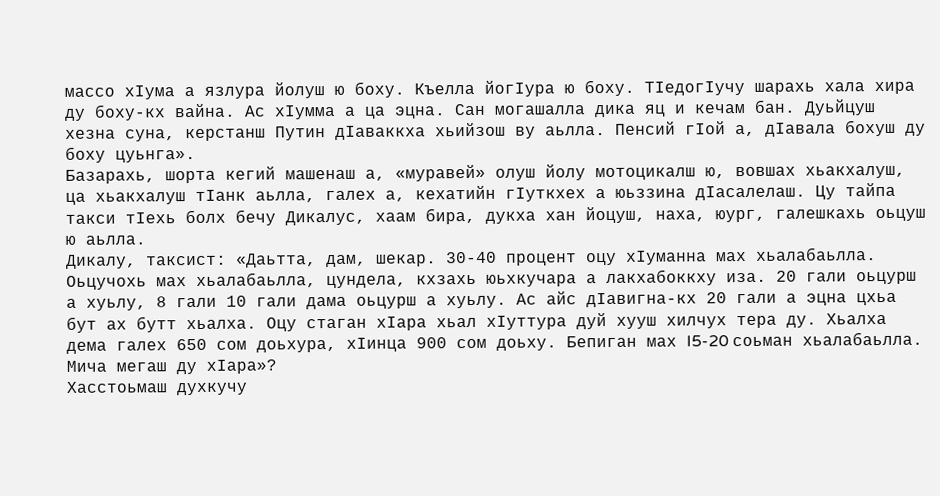массо хIума а язлура йолуш ю боху. Къелла йогIура ю боху. ТIедогIучу шарахь хала хира ду боху-кх вайна. Ас хIумма а ца эцна. Сан могашалла дика яц и кечам бан. Дуьйцуш хезна суна, керстанш Путин дIаваккха хьийзош ву аьлла. Пенсий гIой а, дIавала бохуш ду боху цуьнга».
Базарахь, шорта кегий машенаш а, «муравей» олуш йолу мотоцикалш ю, вовшах хьакхалуш, ца хьакхалуш тIанк аьлла, галех а, кехатийн гIуткхех а юьззина дIасалелаш. Цу тайпа такси тIехь болх бечу Дикалус, хаам бира, дукха хан йоцуш, наха, юург, галешкахь оьцуш ю аьлла.
Дикалу, таксист: «Даьтта, дам, шекар. 30-40 процент оцу хIуманна мах хьалабаьлла. Оьцучохь мах хьалабаьлла, цундела, кхзахь юьхкучара а лакхабоккху иза. 20 гали оьцурш а хуьлу, 8 гали 10 гали дама оьцурш а хуьлу. Ас айс дIавигна-кх 20 гали а эцна цхьа бут ах бутт хьалха. Оцу стаган хIара хьал хIуттура дуй хууш хилчух тера ду. Хьалха дема галех 650 сом доьхура, хIинца 900 сом доьху. Бепиган мах I5-20 соьман хьалабаьлла. Мича мегаш ду хIара»?
Хасстоьмаш духкучу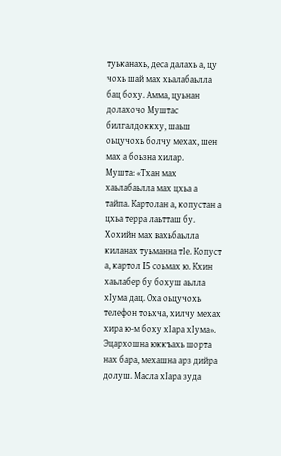туьканахь, деса далахь а, цу чохь шай мах хьалабаьлла бац боху. Амма, цуьнан долахочо Муштас билгалдоккху, шаьш оьцучохь болчу мехах, шен мах а боьзна хилар.
Мушта: «Тхан мах хаьлабаьлла мах цхьа а тайпа. Картолан а, копустан а цхьа терра лаьтташ бу. Хохийн мах вахьбаьлла киланах туьманна тIе. Копуст а, картол I5 соьмах ю. Кхин хаьлабер бу бохуш аьлла хIума дац. Оха оьцучохь телефон тоьхча, хилчу мехах хира ю-м боху хIара хIума».
Эцархошна юккъахь шорта нах бара, мехашна арз дийра долуш. Масла хIара зуда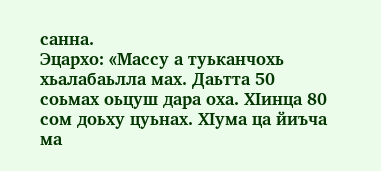санна.
Эцархо: «Массу а туьканчохь хьалабаьлла мах. Даьтта 50 соьмах оьцуш дара оха. ХIинца 80 сом доьху цуьнах. ХIума ца йиъча ма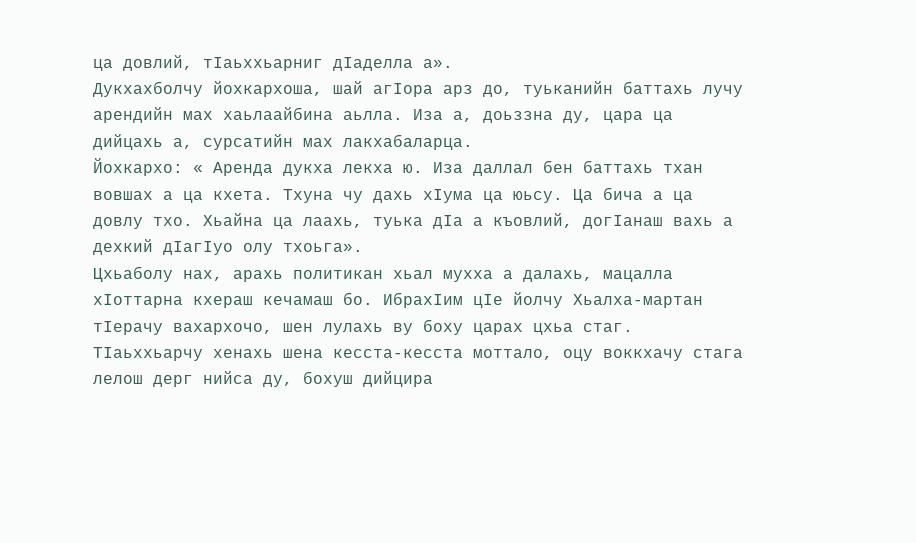ца довлий, тIаьххьарниг дIаделла а».
Дукхахболчу йохкархоша, шай агIора арз до, туьканийн баттахь лучу арендийн мах хаьлаайбина аьлла. Иза а, доьззна ду, цара ца дийцахь а, сурсатийн мах лакхабаларца.
Йохкархо: « Аренда дукха лекха ю. Иза даллал бен баттахь тхан вовшах а ца кхета. Тхуна чу дахь хIума ца юьсу. Ца бича а ца довлу тхо. Хьайна ца лаахь, туька дIа а къовлий, догIанаш вахь а дехкий дIагIуо олу тхоьга».
Цхьаболу нах, арахь политикан хьал мухха а далахь, мацалла хIоттарна кхераш кечамаш бо. ИбрахIим цIе йолчу Хьалха-мартан тIерачу вахархочо, шен лулахь ву боху царах цхьа стаг. ТIаьххьарчу хенахь шена кесста-кесста моттало, оцу воккхачу стага лелош дерг нийса ду, бохуш дийцира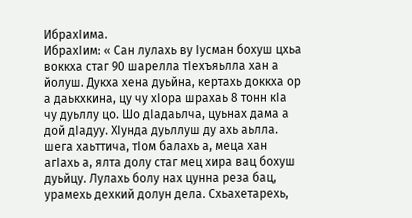ИбрахIима.
ИбрахIим: « Сан лулахь ву Iусман бохуш цхьа воккха стаг 90 шарелла тIехъяьлла хан а йолуш. Дукха хена дуьйна, кертахь доккха ор а даькхкина, цу чу хIора шрахаь 8 тонн кIа чу дуьллу цо. Шо дIадаьлча, цуьнах дама а дой дIадуу. ХIунда дуьллуш ду ахь аьлла. шега хаьттича, тIом балахь а, меца хан агIахь а, ялта долу стаг мец хира вац бохуш дуьйцу. Лулахь болу нах цунна реза бац, урамехь дехкий долун дела. Схьахетарехь,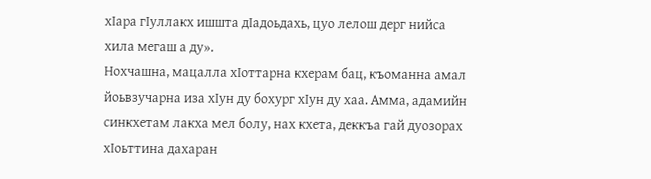хIара гIуллакх ишшта дIадоьдахь, цуо лелош дерг нийса хила мегаш а ду».
Нохчашна, мацалла хIоттарна кхерам бац, къоманна амал йоьвзучарна иза хIун ду бохург хIун ду хаа. Амма, адамийн синкхетам лакха мел болу, нах кхета, деккъа гай дуозорах хIоьттина дахаран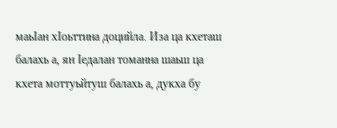маьIан хIоьттина доцийла. Иза ца кхеташ балахь а, ян Iедалан томанна шаьш ца кхета моттуьйтуш балахь а, дукха бу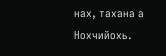нах, тахана а Нохчийохь.